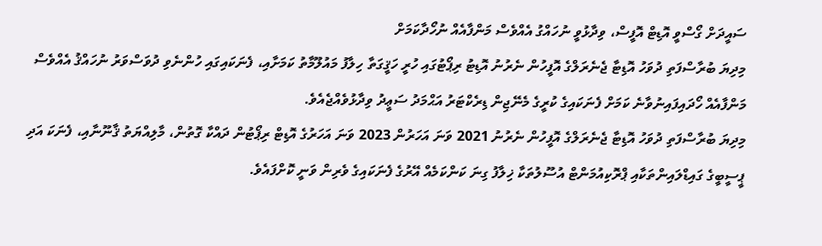ސައީދަށް ގޯސްވީ އޮޑިޓް އޮފީސް، ވިދާޅުވީ ނުހައްގު އެއްވެސް މަންފާއެއް ނުހޯދާކަމަށް
މިދިޔަ ބުރާސްފަތި ދުވަހު އޮޑިޓާ ޖެނެރަލްގެ އޮފީހުން ނެރުނު އޮޑިޓު ރިޕޯޓުގައި ހުރީ ހަޤީގަތާ ހިލާފު މައުލޫމާތު ކަމަށާއި، ފެނަކައިގައި ހުންނެވި ދުވަސްވަރު ނުހައްޤު އެއްވެސް މަންފާއެއް ހޯދައިފައިނުވާނެ ކަމަށް ފެނަކައިގެ ކުރީގެ މެނޭޖިން ޑިރެކްޓަރު އަޙްމަދު ސަޢީދު ވިދާޅުވެއްޖެއެވެ.
މިދިޔަ ބުރާސްފަތި ދުވަހު އޮޑިޓާ ޖެނެރަލްގެ އޮފީހުން ނެރުނު 2021 ވަނަ އަހަރުން 2023 ވަނަ އަހަރުގެ އޮޑިޓް ރިޕޯޓުން ދައްކާ ގޮތުން، މާލިއްޔަތު ޤާނޫނާއި، ފެނަކަ އަދި ޕީސީބީގެ ގައިޑްލައިންތަކާއި ޕްރޮކިއުމަންޓް އުސޫލުތަކާ ޚިލާފު ގިނަ ކަންކަމެއް އޭރުގެ ފެނަކައިގެ ވެރިން ވަނީ ކޮށްފައެވެ.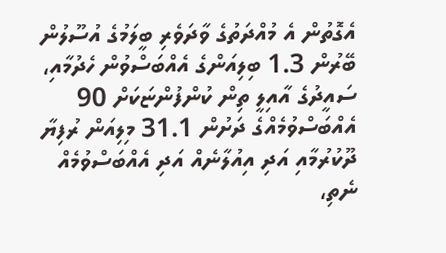އެގޮތުން އެ މުއްދަތުގެ ވާދަވެރި ބީލަމުގެ އުސޫލުން ބޭރުން 1.3 ބިލިއަންގެ އެއްބަސްވުން ހެދުމާއި، ސައީދުގެ އާއިލީ ތިން ކުންފުންޏަކަށް 90 އެއްބަސްވުމެއްގެ ދަށުން 31.1 މިލިއަން ރުފިޔާ ދޫކުރުމާއި އަދި އިއުލާނެއް އަދި އެއްބަސްވުމެއް ނެތި،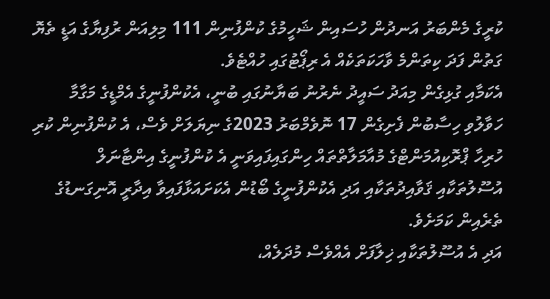ކުރީގެ މެންބަރު އަނދުން ހުސައިން ޝަހީމުގެ ކުންފުނިން 111 މިލިއަން ރުފިޔާގެ އަޑީ ތެޔޮ ގަތުން ފަދަ ކިތަންމެ ވާހަކަތަކެއް އެ ރިޕޯޓުގައި ހުއްޓެވެ.
އެކަމާއި ގުޅިގެން މިއަދު ސައީދު ނެރުނު ބަޔާނުގައި ބުނީ، އެކުންފުނީގެ އެމްޑީގެ މަގާމާ ހަވާލުވި ހިސާބުން ފެށިގެން 17 ނޮވެމްބަރު 2023ގެ ނިޔަލަށް ވެސް، އެ ކުންފުނިން ކުރި ހުރިހާ ޕްރޮކިއުމަންޓްގެ މުއާމަލާތްތައް ހިންގައިފައިވަނީ އެ ކުންފުނީގެ އިންޓާނަލް އުސޫލުތަކާއި ޤަވާއިދުތަކާއި އަދި އެކުންފުނީގެ ބޯޑުން އެކަށައަޅާފައިވާ އިދާރީ އޮނިގަނޑުގެ ތެރެއިން ކަމަށެވެ.
އަދި އެ އުސޫލުތަކާއި ޚިލާފަށް އެއްވެސް މުދަލެއް،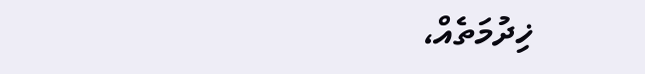ޚިދުމަތެއް،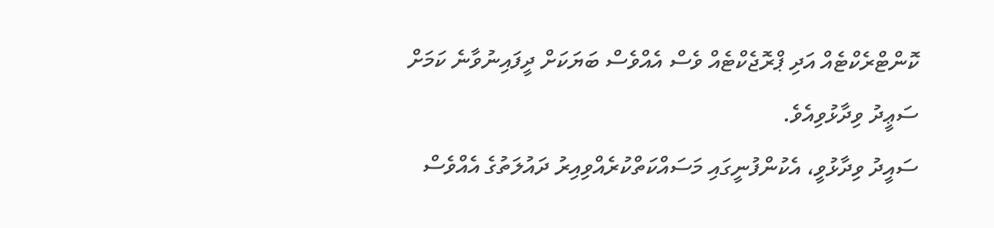ކޮންޓްރެކްޓެއް އަދި ޕްރޮޖެކްޓެއް ވެސް އެއްވެސް ބަޔަކަށް ދީފައިނުވާނެ ކަމަށް ސަޢީދު ވިދާޅުވިއެވެ.
ސައީދު ވިދާޅުވީ، އެކުންފުނީގައި މަސައްކަތްކުރެއްވިއިރު ދައުލަތުގެ އެއްވެސް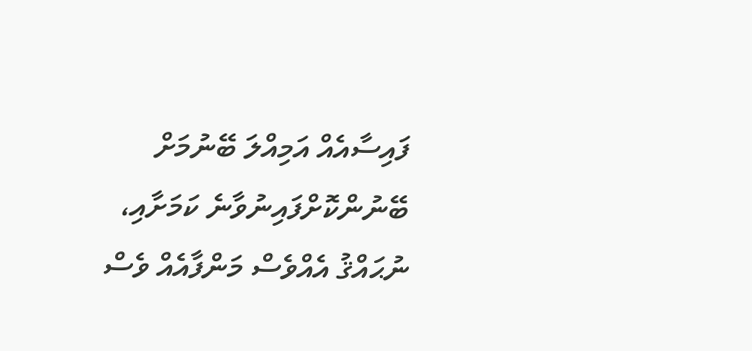ފައިސާއެއް އަމިއްލަ ބޭނުމަށް ބޭނުންކޮށްފައިނުވާނެ ކަމަށާއި، ނުޙައްޤު އެއްވެސް މަންފާއެއް ވެސް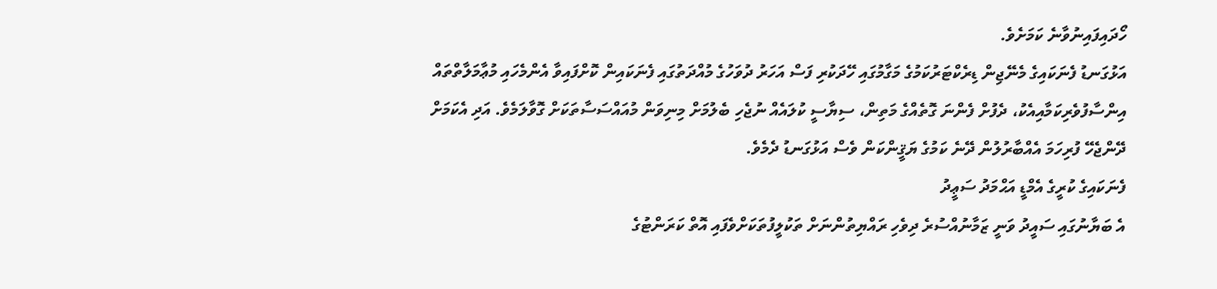ހޯދައިފައިނުވާނެ ކަމަށެވެ.
އަޅުގަނޑު ފެނަކައިގެ މެނޭޖިން ޑިރެކްޓަރުކަމުގެ މަގާމުގައި ހޭދަކުރި ފަސް އަހަރު ދުވަހުގެ މުއްދަތުގައި ފެނަކައިން ކޮށްފައިވާ އެންމެހައި މުޢާމަލާތްތައް އިންސާފުވެރިކަމާއިއެކު، ދެފުށް ފެންނަ ގޮތެއްގެ މަތިން، ސިޔާސީ ކުލައެއް ނުޖެހި ބެލުމަށް މިނިވަން މުއައްސަސާތަކަށް ގޮވާލަމެވެ. އަދި އެކަމަށް ދޭންޖެހޭ ފުރިހަމަ އެއްބާރުލުން ދޭނެ ކަމުގެ ޔަޤީންކަން ވެސް އަޅުގަނޑު ދެމެވެ.
ފެނަކައިގެ ކުރީގެ އެމްޑީ އަޙްމަދު ސަޢީދު
އެ ބަޔާނުގައި ސައީދު ވަނީ ޒަމާނުއްސުރެ ދިވެހި ރައްޔިތުންނަށް ތަކުލީފުތަކަށްވެފައި އޮތް ކަރަންޓުގެ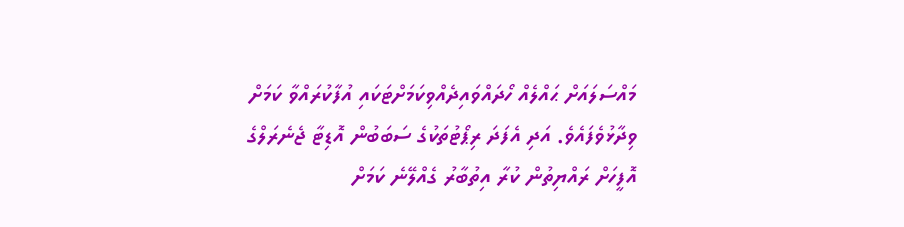މައްސަލައަށް ޙައްލެއް ހޯދައްވައިދެއްވިކަމަށްޓަކައި އުފާކުރައްވާ ކަމަށް ވިދާޅުވެފައެވެ. އަދި އެފަދަ ރިޕޯޓުތަކުގެ ސަބަބުން އޮޑިޓާ ޖެނެރަލްގެ އޮފީހަށް ރައްޔިތުން ކުރާ އިތުބާރު ގެއްލޭނެ ކަމަށް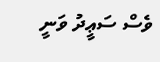ވެސް ސަޢީދު ވަނީ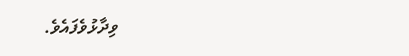ވިދާޅުވެފައެވެ.